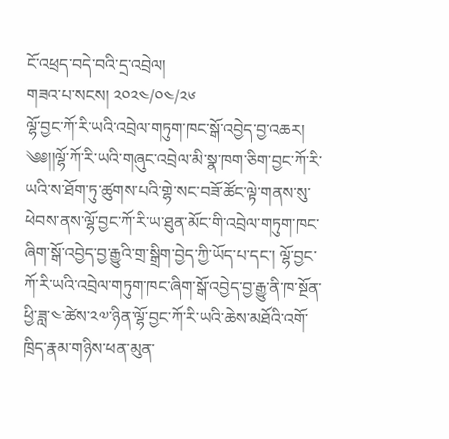ངོ་འཕྲད་བདེ་བའི་དྲ་འབྲེལ།
གཟའ་པ་སངས། ༢༠༢༤/༠༤/༢༦
ལྷོ་བྱང་ཀོ་རི་ཡའི་འབྲེལ་གཏུག་ཁང་སྒོ་འབྱེད་བྱ་འཆར།
༄༅།།ལྷོ་ཀོ་རི་ཡའི་གཞུང་འབྲེལ་མི་སྣ་ཁག་ཅིག་བྱང་ཀོ་རི་ཡའི་ས་ཐོག་ཏུ་ཚུགས་པའི་གྷེ་སང་བཟོ་ཚོང་ལྟེ་གནས་སུ་ཕེབས་ནས་ལྷོ་བྱང་ཀོ་རི་ཡ་ཐུན་མོང་གི་འབྲེལ་གཏུག་ཁང་ཞིག་སྒོ་འབྱེད་བྱ་རྒྱུའི་གྲ་སྒྲིག་བྱེད་ཀྱི་ཡོད་པ་དང་། ལྷོ་བྱང་ཀོ་རི་ཡའི་འབྲེལ་གཏུག་ཁང་ཞིག་སྒོ་འབྱེད་བྱ་རྒྱུ་ནི་ཁ་སྔོན་ཕྱི་ཟླ་༤་ཚེས་༢༧་ཉིན་ལྷོ་བྱང་ཀོ་རི་ཡའི་ཆེས་མཐོའི་འགོ་ཁྲིད་རྣམ་གཉིས་ཕན་མུན་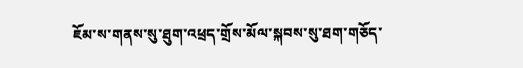ཇོམ་ས་གནས་སུ་ཐུག་འཕྲད་གྲོས་མོལ་སྐབས་སུ་ཐག་གཅོད་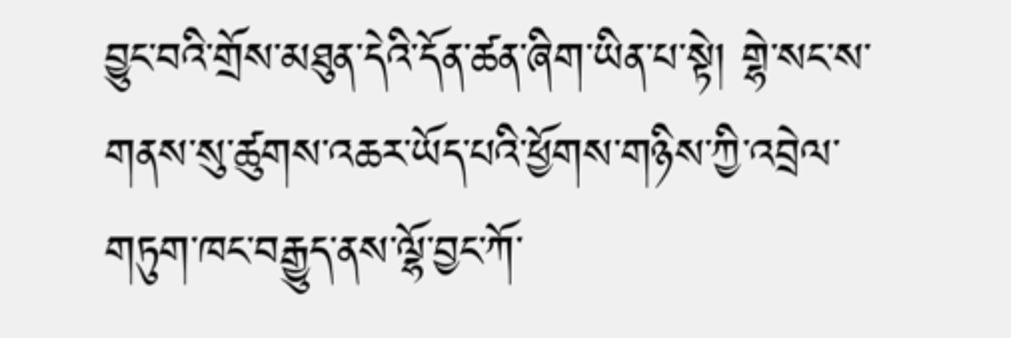བྱུང་བའི་གྲོས་མཐུན་དེའི་དོན་ཚན་ཞིག་ཡིན་པ་སྟེ། གྷེ་སང་ས་གནས་སུ་ཚུགས་འཆར་ཡོད་པའི་ཕྱོགས་གཉིས་ཀྱི་འབྲེལ་གཏུག་ཁང་བརྒྱུད་ནས་ལྷོ་བྱང་ཀོ་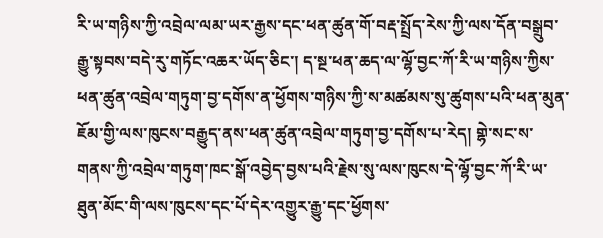རི་ཡ་གཉིས་ཀྱི་འབྲེལ་ལམ་ཡར་རྒྱས་དང་ཕན་ཚུན་གོ་བརྡ་སྤྲོད་རེས་ཀྱི་ལས་དོན་བསྒྲུབ་རྒྱུ་སྟབས་བདེ་རུ་གཏོང་འཆར་ཡོད་ཅིང་། ད་སྔ་ཕན་ཆད་ལ་ལྷོ་བྱང་ཀོ་རི་ཡ་གཉིས་ཀྱིས་ཕན་ཚུན་འབྲེལ་གཏུག་བྱ་དགོས་ན་ཕྱོགས་གཉིས་ཀྱི་ས་མཚམས་སུ་ཚུགས་པའི་ཕན་མུན་ཇོམ་གྱི་ལས་ཁུངས་བརྒྱུད་ནས་ཕན་ཚུན་འབྲེལ་གཏུག་བྱ་དགོས་པ་རེད། གྷེ་སང་ས་གནས་ཀྱི་འབྲེལ་གཏུག་ཁང་སྒོ་འབྱེད་བྱས་པའི་རྗེས་སུ་ལས་ཁུངས་དེ་ལྷོ་བྱང་ཀོ་རི་ཡ་ཐུན་མོང་གི་ལས་ཁུངས་དང་པོ་དེར་འགྱུར་རྒྱུ་དང་ཕྱོགས་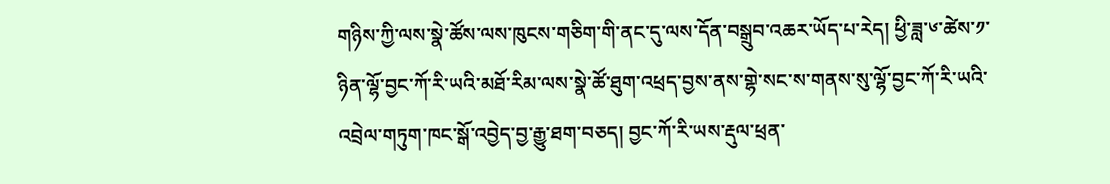གཉིས་ཀྱི་ལས་སྣེ་ཚོས་ལས་ཁུངས་གཅིག་གི་ནང་དུ་ལས་དོན་བསྒྲུབ་འཆར་ཡོད་པ་རེད། ཕྱི་ཟླ་༦་ཚེས་༡་ཉིན་ལྷོ་བྱང་ཀོ་རི་ཡའི་མཐོ་རིམ་ལས་སྣེ་ཚོ་ཐུག་འཕྲད་བྱས་ནས་གྷེ་སང་ས་གནས་སུ་ལྷོ་བྱང་ཀོ་རི་ཡའི་འབྲེལ་གཏུག་ཁང་སྒོ་འབྱེད་བྱ་རྒྱུ་ཐག་བཅད། བྱང་ཀོ་རི་ཡས་རྡུལ་ཕྲན་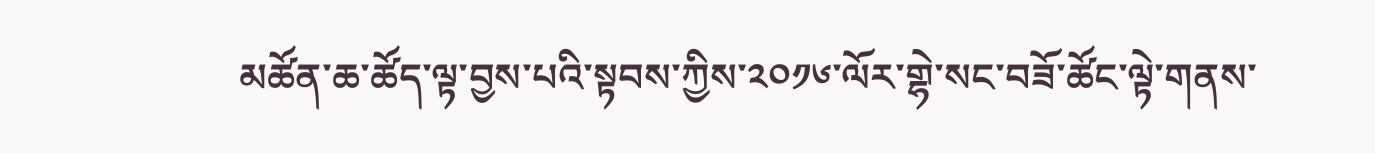མཚོན་ཆ་ཚོད་ལྟ་བྱས་པའི་སྟབས་ཀྱིས་༢༠༡༦་ལོར་གྷེ་སང་བཟོ་ཚོང་ལྟེ་གནས་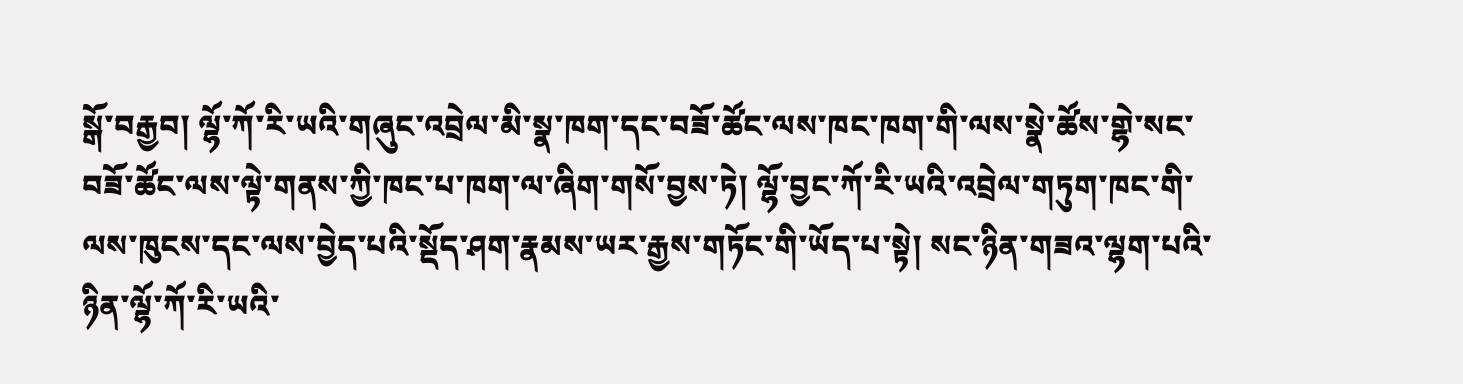སྒོ་བརྒྱབ། ལྷོ་ཀོ་རི་ཡའི་གཞུང་འབྲེལ་མི་སྣ་ཁག་དང་བཟོ་ཚོང་ལས་ཁང་ཁག་གི་ལས་སྣེ་ཚོས་གྷེ་སང་བཟོ་ཚོང་ལས་ལྟེ་གནས་ཀྱི་ཁང་པ་ཁག་ལ་ཞིག་གསོ་བྱས་ཏེ། ལྷོ་བྱང་ཀོ་རི་ཡའི་འབྲེལ་གཏུག་ཁང་གི་ལས་ཁུངས་དང་ལས་བྱེད་པའི་སྡོད་ཤག་རྣམས་ཡར་རྒྱས་གཏོང་གི་ཡོད་པ་སྟེ། སང་ཉིན་གཟའ་ལྷག་པའི་ཉིན་ལྷོ་ཀོ་རི་ཡའི་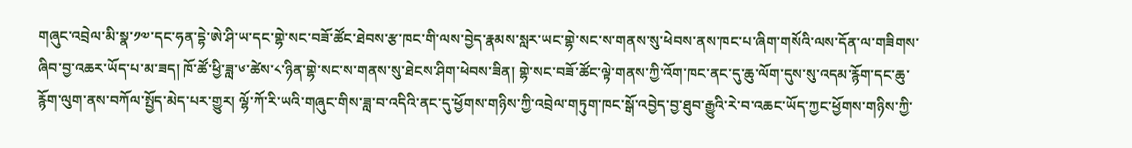གཞུང་འབྲེལ་མི་སྣ་༡༧་དང་ཧན་དྷེ་ཨེ་ཤི་ཡ་དང་གྷེ་སང་བཟོ་ཚོང་ཐེབས་རྩ་ཁང་གི་ལས་བྱེད་རྣམས་སླར་ཡང་གྷེ་སང་ས་གནས་སུ་ཕེབས་ནས་ཁང་པ་ཞིག་གསོའི་ལས་དོན་ལ་གཟིགས་ཞིབ་བྱ་འཆར་ཡོད་པ་མ་ཟད། ཁོ་ཚོ་ཕྱི་ཟླ་༦་ཚེས་༨་ཉིན་གྷེ་སང་ས་གནས་སུ་ཐེངས་ཤིག་ཕེབས་ཟིན། གྷེ་སང་བཟོ་ཚོང་ལྟེ་གནས་ཀྱི་འོག་ཁང་ནང་དུ་ཆུ་ལོག་དུས་སུ་འདམ་རྙོག་དང་ཆུ་རྙོག་ལུག་ནས་བཀོལ་སྤྱོད་མེད་པར་གྱུར། ལྷོ་ཀོ་རི་ཡའི་གཞུང་གིས་ཟླ་བ་འདིའི་ནང་དུ་ཕྱོགས་གཉིས་ཀྱི་འབྲེལ་གཏུག་ཁང་སྒོ་འབྱེད་བྱ་ཐུབ་རྒྱུའི་རེ་བ་འཆང་ཡོད་ཀྱང་ཕྱོགས་གཉིས་ཀྱི་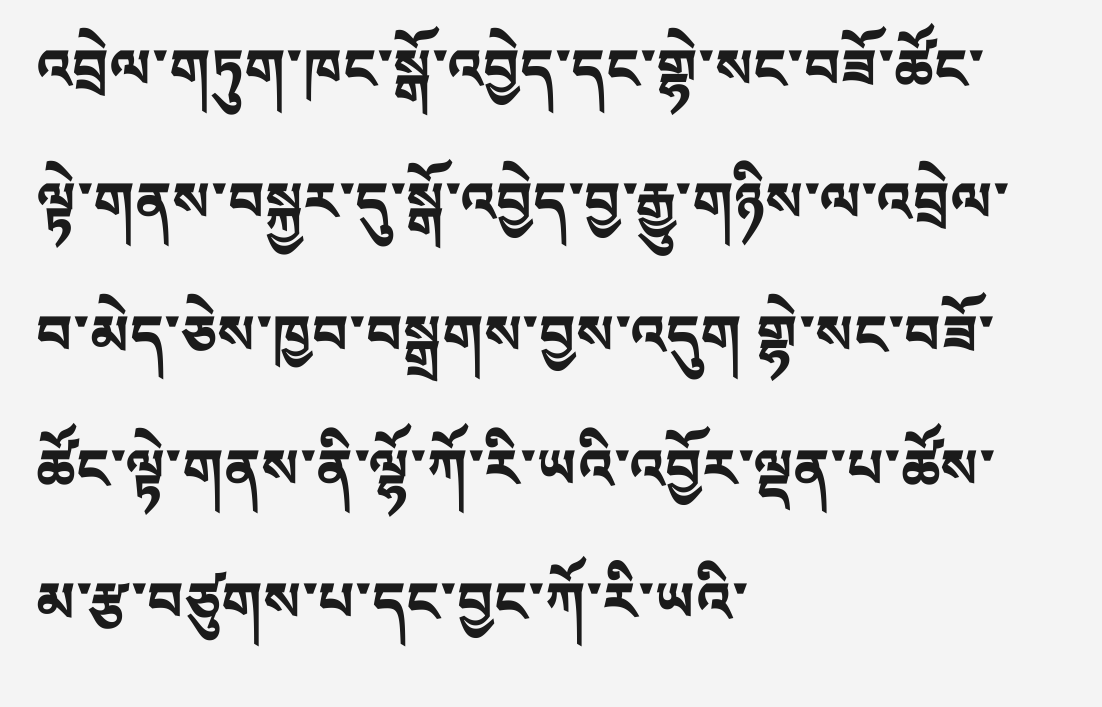འབྲེལ་གཏུག་ཁང་སྒོ་འབྱེད་དང་གྷེ་སང་བཟོ་ཚོང་ལྟེ་གནས་བསྐྱར་དུ་སྒོ་འབྱེད་བྱ་རྒྱུ་གཉིས་ལ་འབྲེལ་བ་མེད་ཅེས་ཁྱབ་བསྒྲགས་བྱས་འདུག གྷེ་སང་བཟོ་ཚོང་ལྟེ་གནས་ནི་ལྷོ་ཀོ་རི་ཡའི་འབྱོར་ལྡན་པ་ཚོས་མ་རྩ་བཙུགས་པ་དང་བྱང་ཀོ་རི་ཡའི་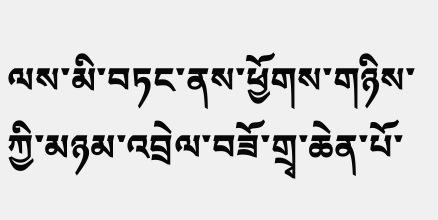ལས་མི་བཏང་ནས་ཕྱོགས་གཉིས་ཀྱི་མཉམ་འབྲེལ་བཟོ་གྲྭ་ཆེན་པོ་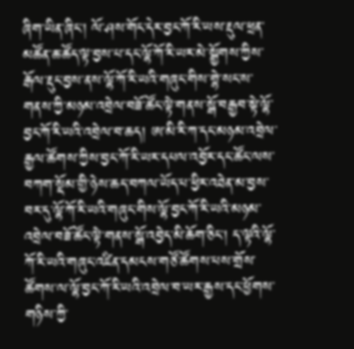ཞིག་ཡིན་ཞིང་། ལོ་ཤས་གོང་དེར་བྱང་ཀོ་རི་ཡས་རྡུལ་ཕྲན་མཚོན་ཆ་ཚོད་ལྟ་བྱས་པ་དང་ལྷོ་ཀོ་རི་ཡར་མེ་སྒྱོགས་ཀྱིས་རྒོལ་རྡུང་བྱས་ནས་ལྷོ་ཀོ་རི་ཡའི་གཞུང་གིས་གྷེ་སང་ས་གནས་ཀྱི་མཉམ་འབྲེལ་བཟོ་ཚོང་ལྟེ་གནས་སྒོ་བརྒྱབ་སྟེ་ལྷོ་བྱང་ཀོ་རི་ཡའི་འབྲེལ་བ་ཆད། ཨ་མི་རི་ཀ་དང་མཉམ་འབྲེལ་རྒྱལ་ཚོགས་ཀྱིས་བྱང་ཀོ་རི་ཡར་དཔལ་འབྱོར་དང་ཚོང་ལས་བཀག་སྡོམ་གྱི་ཉེས་ཆད་བཀལ་ཡོད་པ་ཕྱིར་འཐེན་མ་བྱས་བར་དུ་ལྷོ་ཀོ་རི་ཡའི་གཞུང་གིས་ལྷོ་བྱང་ཀོ་རི་ཡའི་མཉམ་འབྲེལ་བཟོ་ཚོང་ལྟེ་གནས་སྒོ་འབྱེད་མི་ཆོག་ཅིང་། ད་ལྟའི་ལྷོ་ཀོ་རི་ཡའི་གཞུང་འཛིན་དམངས་གཙོ་ཚོགས་པས་གྲོས་ཚོགས་ལ་ལྷོ་བྱང་ཀོ་རི་ཡའི་འབྲེལ་བ་ཡར་རྒྱས་དང་ཕྱོགས་གཉིས་ཀྱི་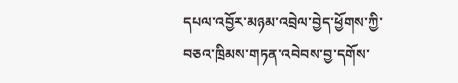དཔལ་འབྱོར་མཉམ་འབྲེལ་བྱེད་ཕྱོགས་ཀྱི་བཅའ་ཁྲིམས་གཏན་འབེབས་བྱ་དགོས་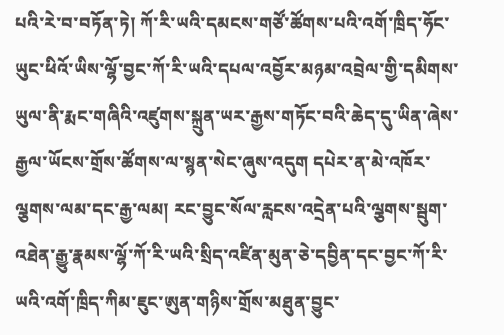པའི་རེ་བ་བཏོན་ཏེ། ཀོ་རི་ཡའི་དམངས་གཙོ་ཚོགས་པའི་འགོ་ཁྲིད་ཧོང་ཡུང་ཕིའོ་ཡིས་ལྷོ་བྱང་ཀོ་རི་ཡའི་དཔལ་འབྱོར་མཉམ་འབྲེལ་གྱི་དམིགས་ཡུལ་ནི་རྨང་གཞིའི་འཛུགས་སྐྲུན་ཡར་རྒྱས་གཏོང་བའི་ཆེད་དུ་ཡིན་ཞེས་རྒྱལ་ཡོངས་གྲོས་ཚོགས་ལ་སྙན་སེང་ཞུས་འདུག དཔེར་ན་མེ་འཁོར་ལྕགས་ལམ་དང་རྒྱ་ལམ། རང་བྱུང་སོལ་རླངས་འདྲེན་པའི་ལྕགས་སྦུག་འཐེན་རྒྱུ་རྣམས་ལྷོ་ཀོ་རི་ཡའི་སྲིད་འཛིན་མུན་ཅེ་དབྱིན་དང་བྱང་ཀོ་རི་ཡའི་འགོ་ཁྲིད་ཀིམ་ཇུང་ཨུན་གཉིས་གྲོས་མཐུན་བྱུང་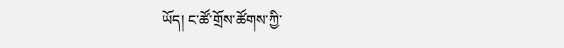ཡོད། ང་ཚོ་གྲོས་ཚོགས་ཀྱི་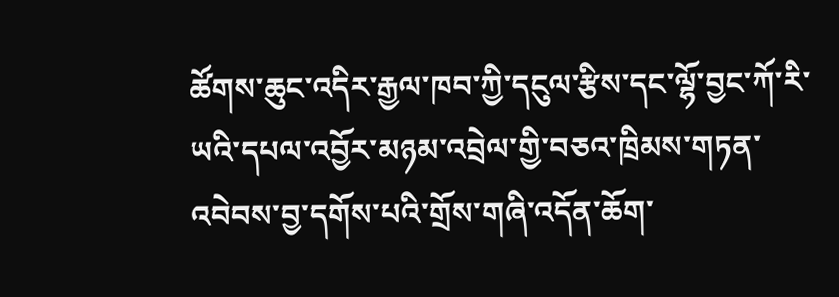ཚོགས་ཆུང་འདིར་རྒྱལ་ཁབ་ཀྱི་དངུལ་རྩིས་དང་ལྷོ་བྱང་ཀོ་རི་ཡའི་དཔལ་འབྱོར་མཉམ་འབྲེལ་གྱི་བཅའ་ཁྲིམས་གཏན་འབེབས་བྱ་དགོས་པའི་གྲོས་གཞི་འདོན་ཆོག་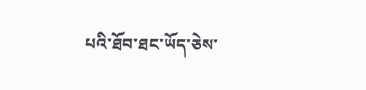པའི་ཐོབ་ཐང་ཡོད་ཅེས་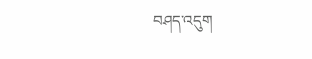བཤད་འདུག